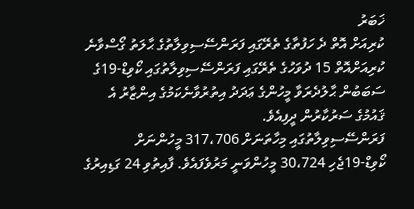ޚަބަރު
ކުރިއަށް އޮތް ދެ ހަފުތާގެ ތެރޭގައި ފަރަންސޭސިވިލާތުގެ ޙާލަތު ގޯސްވާނެ
ކުރިއަށްއޮތް 15 ދުވަހުގެ ތެރޭގައި ފަރަންސޭސިވިލާތުގައި ކޯވިޑް-19ގެ ސަބަބުން ޙާލުދެރަވާ މީހުންގެ ޢަދަދު އިތުރުވާނެކަމުގެ އިންޒާރު އެ ޤައުމުގެ ސަރުކާރުން ދީފިއެވެ.
ފަރަންސޭސިވިލާތުގައި މިހާތަނަށް 317،706 މީހުންނަށް ކޯވިޑް-19ޖެހި 30،724 މީހުންވަނީ މަރުވެފައެވެ. ފާއިތުވި 24 ގަޑިއިރުގެ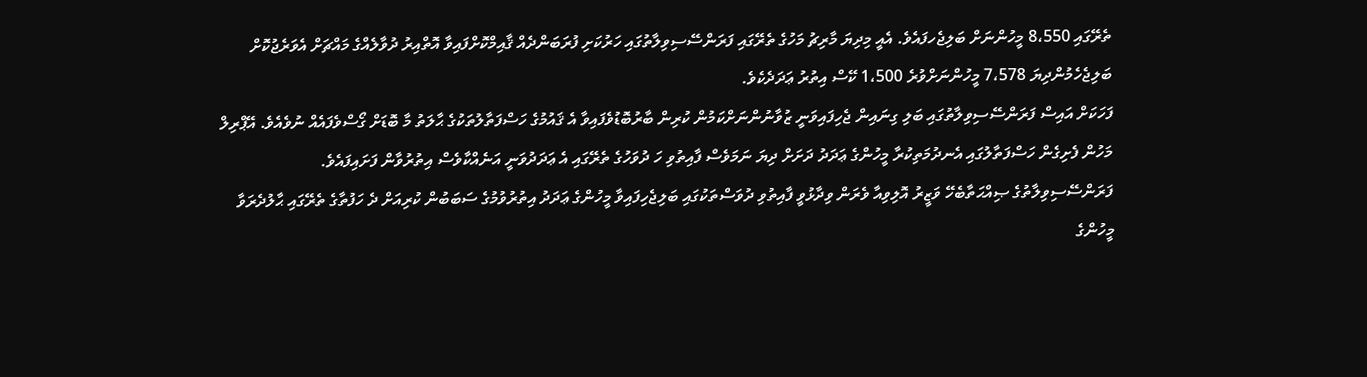ތެރޭގައި 8،550 މީހުންނަށް ބަލިޖެހފައެވެ. އެއީ މިދިޔަ މާރިޗު މަހުގެ ތެރޭގައި ފަރަންސޭސިވިލާތުގައި ހަރުކަށި ފުރަބަންދެއް ޤާއިމްކޮށްފައިވާ އޮތްއިރު ދުވާލެއްގެ މައްޗަށް އެވަރެޖުކޮށް ބަލިޖެހެމުންދިޔަ 7،578 މީހުންނަށްވުރެ 1،500 ކޭސް އިތުރު ޢަދަދެކެވެ.
ފަހަކަށް އައިސް ފަރަންސޭސިވިލާތުގައި ބަލި ގިނައިން ޖެހިފައިވަނީ ޒުވާނުންނަށްކަމުން ކުރިން ބާރުބޮޑުވެފައިވާ އެ ޤައުމުގެ ހަސްފަތާލުތަކުގެ ޙާލަތު މާ ބޮޑަށް ގޯސްވެފައެއް ނުވެއެވެ. އޭޕްރިލް މަހުން ފެށިގެން ހަސްފަތާލުގައި އެނދުމަތިކުރާ މީހުންގެ ޢަދަދު ދަށަށް ދިޔަ ނަމަވެސް ފާއިތުވި ހަ ދުވަހުގެ ތެރޭގައި އެ ޢަދަދުވަނީ އަނެއްކާވެސް އިތުރުވާން ފަށައިފައެވެ.
ފަރަންސޭސިވިލާތުގެ ޞިއްޙަތާބެހޭ ވަޒީރު އޮލިވިއާ ވެރަން ވިދާޅުވީ ފާއިތުވި ދުވަސްތަކުގައި ބަލިޖެހިފައިވާ މީހުންގެ ޢަދަދު އިތުރުވުމުގެ ސަބަބުން ކުރިއަށް ދެ ހަފުތާގެ ތެރޭގައި ޙާލުދެރަވާ މީހުންގެ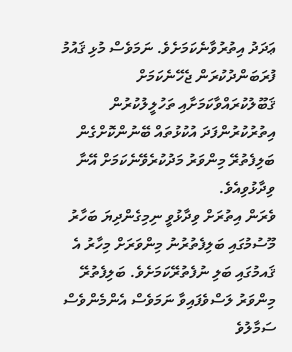ޢަދަދު އިތުރުވާނެކަމަށެވެ. ނަމަވެސް މުޅި ޤައުމު ފުރަބަންދުކުރަން ޖެހޭނެކަމަށް ޤަބޫލުކުރައްވާކަމަށާއި ތަހުލީލުކުރުން އިތުރުކުރުންފަދަ އުކުޅުތައް ބޭނުންކޮށްގެން ބަލިފެތުރޭ މިންވަރު މަދުކުރެވޭނެކަމަށް އޭނާ ވިދާޅުވިއެވެ.
ވެރަން އިތުރަށް ވިދާޅުވީ ނިމިގެންދިޔަ ބަހާރު މޫސުމުގައި ބަލިފެތުރުނު މިންވަރަށް މިހާރު އެ ޤައމުގައި ބަލި ނުފެތުރޭކަމަށެވެ. ބަލިފެތުރޭ މިންވަރު ލަސްވެފައިވާ ނަމަވެސް އެންމެންވެސް ސަމާލުވެ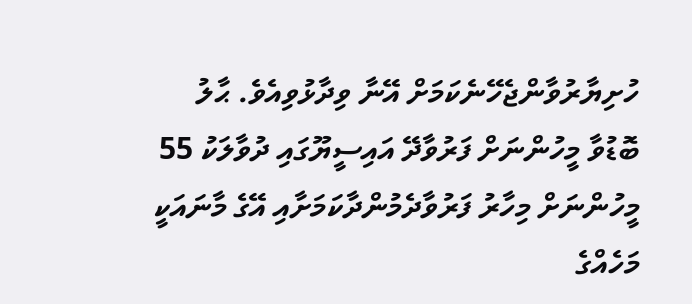ހުށިޔާރުވާންޖެހޭނެކަމަށް އޭނާ ވިދާޅުވިއެވެ. ޙާލު ބޮޑުވާ މީހުންނަށް ފަރުވާދޭ އައިސީޔޫގައި ދުވާލަކު 55 މީހުންނަށް މިހާރު ފަރުވާދެމުންދާކަމަށާއި އޭގެ މާނައަކީ މަހެއްގެ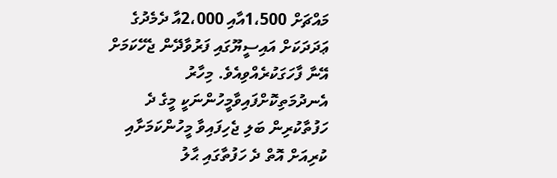މައްޗަށް 1،500އާއި 2،000އާ ދެމެދުގެ ޢަދަދަކަށް އައިސީޔޫގައި ފަރުވާދޭން ޖެހޭކަމަށް އޭނާ ފާހަގަކުރެއްވިއެވެ. މިހާރު އެނދުމަތިކޮށްފައިވާމީހުންނަކީ މީގެ ދެ ހަފުތާކުރިން ބަލި ޖެހިފައިވާ މީހުންކަމަށާއި ކުރިއަށް އޮތް ދެ ހަފުތާގައި ޙާލު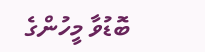ބޮޑުވާ މީހުންގެ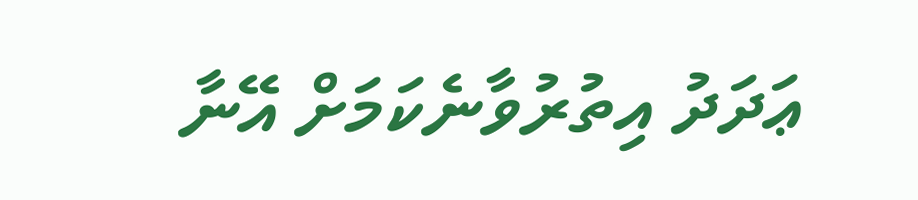ޢަދަދު އިތުރުވާނެކަމަށް އޭނާ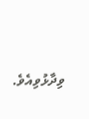ވިދާޅުވިއެވެ.